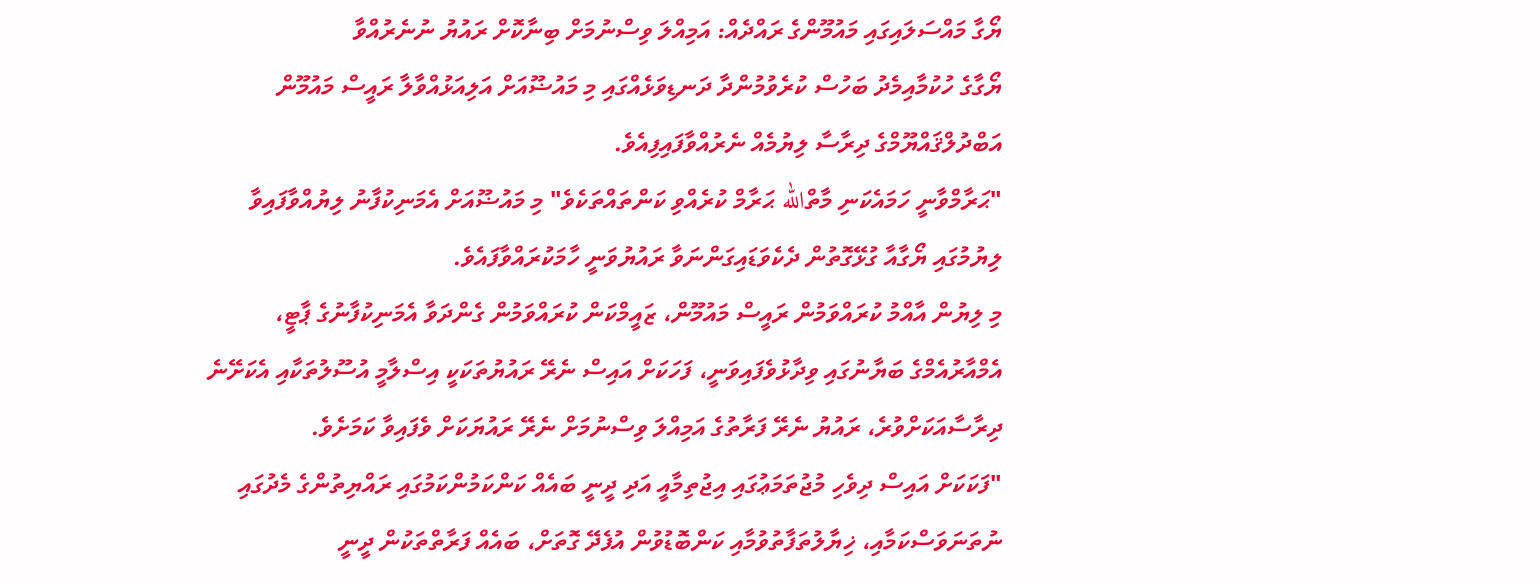ޔޯގާ މައްސަލައިގައި މައުމޫންގެ ރައްދެއް: އަމިއްލަ ވިސްނުމަށް ބިނާކޮށް ރައުޔު ނުނެރުއްވާ
ޔޯގާގެ ހުކުމާއިމެދު ބަހުސް ކުރެވުމުންދާ ދަނޑިވަޅެއްގައި މި މައުޟޫއަށް އަލިއަޅުއްވާލާ ރައީސް މައުމޫން އަބްދުލްޤައްޔޫމްގެ ދިރާސާ ލިޔުމެއް ނެރުއްވާފައިފިއެވެ.
"ޙަރާމްވާނީ ހަމައެކަނި މާތްالله ޙަރާމް ކުރެއްވި ކަންތައްތަކެވެ" މި މައުޟޫއަށް އެމަނިކުފާނު ލިޔުއްވާފައިވާ ލިޔުމުގައި ޔޯގާއާ ގުޅޭގޮތުން ދެކެވަޑައިގަންނަވާ ރައުޔުވަނީ ހާމަކުރައްވާފައެވެ.
މި ލިޔުން އާއްމު ކުރައްވަމުން ރައީސް މައުމޫން، ޒައީމްކަން ކުރައްވަމުން ގެންދަވާ އެމަނިކުފާނުގެ ޕާޓީ، އެމްއާރުއެމްގެ ބަޔާނުގައި ވިދާޅުވެފައިވަނީ، ފަހަކަށް އައިސް ނެރޭ ރައުޔުތަކަކީ އިސްލާމީ އުސޫލުތަކާއި އެކަށޭނެ ދިރާސާއަކަށްވުރެ، ރައުޔު ނެރޭ ފަރާތުގެ އަމިއްލަ ވިސްނުމަށް ނެރޭ ރައުޔަކަށް ވެފައިވާ ކަމަށެވެ.
"ފަކަކަށް އައިސް ދިވެހި މުޖުތަމަޢުގައި އިޖުތިމާއީ އަދި ދީނީ ބައެއް ކަންކަމުންކަމުގައި ރައްޔިތުންގެ މެދުގައި
ނުތަނަވަސްކަމާއި، ޚިޔާލުތަފާތުވުމާއި ކަންބޮޑުވުން އުފެދޭ ގޮތަށް، ބައެއް ފަރާތްތަކުން ދީނީ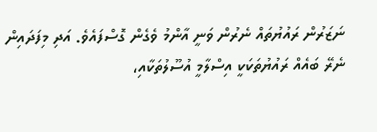ނަޒަރުން ރައުޔުތައް ނެރުން ވަނީ އާންމު ވެގެން ގޮސްފައެވެ. އަދި މިފަދައިން ނެރޭ ބައެއް ރައުޔުތަކަކީ އިސްލާމީ އުސޫލުތަކާއި،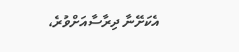އެކަށޭނާ ދިރާސާއަށްވުރެ،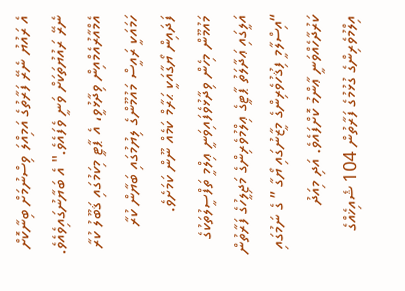އެ ރައުޔު ނެރޭ ފަރާތުގެ އަމިއްލަ ވިސްނުމަށް ބިނާކޮށް ނެރޭ ރައުޔުތަކަށް ވަނީ ވެފައެވެ." އެ ބަޔާނުގައިވެއެވެ.
އެމްއާރުއެމްއިން ވިދާޅުވީ، އެ ޕާޓީ މިކަމުގައި ޤަބޫލު ކުރާ ހަމައަކީ ރައީސް މައުމޫންގެ ލިޔުމުގައި ބަޔާން ކުރާ ފަދައިން ޔޯގާއަކީ ޙަރާމް ކަމެއް ނޫން ކަމަށެވެ.
މައުމޫން މިހެން ވިދާޅުވެފައިވަނީ ޢިލްމީ ތަފްސީލުތަކުގެ އަލީގައި ޢަދާލަތު ޕާޓީގެ ޢިލްމުވެރިންގެ މަޖިލީހުގެ ފަރާތުން “އިސްލާމީ ފިޤުހުވެރިންގެ މީޒާނުގައި ޔޯގާ ” ގެ ނަމުގައި ކަރުދާހެއްވަނީ ޢާންމު ކޮށްފައެވެ. އަދި މިއަދު އިލްމުވެރިންގެ ގުޅުމުގެ ފަރާތުން 104 ޝެއިޚެއްގެ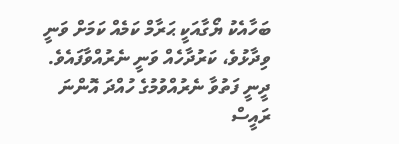ބަހާއެކު ޔޯގާއަކީ ޙަރާމް ކަމެއް ކަމަށް ވަނީ ވިދާޅުވެ، ކަރުދާހެއް ވަނީ ނެރުއްވާފައެވެ.
ދީނީ ފަތުވާ ނެރުއްވުމުގެ ހުއްދަ އޮންނަ ރައީސް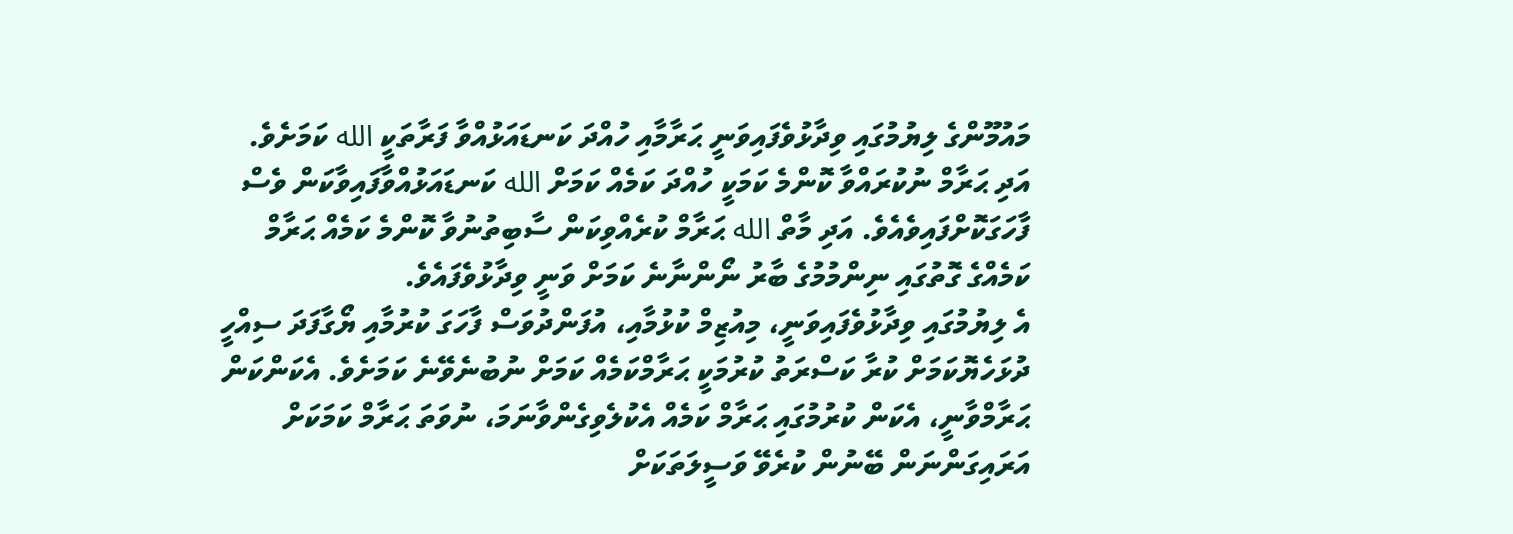މައުމޫންގެ ލިޔުމުގައި ވިދާޅުވެފައިވަނީ ޙަރާމާއި ހުއްދަ ކަނޑައަޅުއްވާ ފަރާތަކީ الله ކަމަށެވެ. އަދި ޙަރާމް ނުކުރައްވާ ކޮންމެ ކަމަކީ ހުއްދަ ކަމެއް ކަމަށް الله ކަނޑައަޅުއްވާފައިވާކަން ވެސް ފާހަގަކޮށްފައިވެއެވެ. އަދި މާތް الله ޙަރާމް ކުރެއްވިކަން ސާބިތުނުވާ ކޮންމެ ކަމެއް ޙަރާމް ކަމެއްގެ ގޮތުގައި ނިންމުމުގެ ބާރު ނޯންނާނެ ކަމަށް ވަނީ ވިދާޅުވެފައެވެ.
އެ ލިޔުމުގައި ވިދާޅުވެފައިވަނީ، މިއުޒިމް ކުޅުމާއި، އުފަންދުވަސް ފާހަގަ ކުރުމާއި ޔޯގާފަދަ ސިއްހީ ދުޅަހެޔޮކަމަށް ކުރާ ކަސްރަތު ކުރުމަކީ ޙަރާމްކަމެއް ކަމަށް ނުބުނެވޭނެ ކަމަށެވެ. އެކަންކަން ޙަރާމްވާނީ، އެކަން ކުރުމުގައި ޙަރާމް ކަމެއް އެކުލެވިގެންވާނަމަ، ނުވަތަ ޙަރާމް ކަމަކަށް އަރައިގަންނަން ބޭނުން ކުރެވޭ ވަސީލަތަކަށް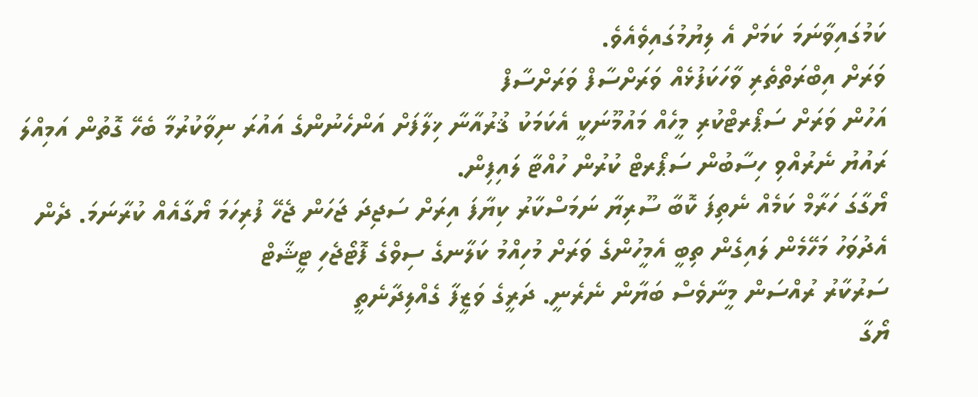ކަމުގައިވާނަމަ ކަމަށް އެ ލިޔުމުގައިވެއެވެ.
ވަރަށް އިބްރަތްތެރި ވާހަކަފުޅެއް ވަރަށްސާފް ވަރަށްސާފް
އަހުން ވަރަށް ސަޕޯރޓްކުރި މީހެއް މައުމޫނަކީ އެކަމަކު ޤުރުއާނާ ޚިލާފަށް އަންހެނުންގެ އައުރަ ނިވާކުރުމާ ބެހޭ ގޮތުން އަމިއްލަ ރައުޔު ނެރުއްވި ހިސާބުން ސަޕޯރޓް ކުރުން ހުއްޓާ ލައިފިން.
ޔޯގާގަ ހަރާމް ކަމެއް ނެތިފަ ކޮބާ ސޫރިޔާ ނަމަސްކާރު ކިޔާފަ އިރަށް ސަޖިދަ ޖަހަން ޖެހޭ ފުރިހަމަ ޔޯގާއެއް ކުރާނަމަ. ދެން އެދުވަހު މަހޭމެން ލައިގެން ތިބީ އެމީހުންގެ ވަރަށް މުހިއްމު ކަލާނގެ ސިވްގެ ފޮޓޯޖެހި ޓީޝާޓް
ސަރުކާރު ރުއްސަން މީނާވެސް ބަޔާން ނެރެނީ. ދަރީގެ ވަޒީފާ ގެއްލިދާނެތީ
ޔޯގާ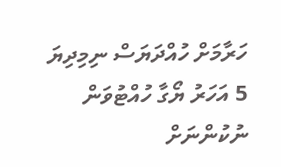ހަރާމަށް ހުއްދަޔަސް ނިމިދިޔަ 5 އަހަރު ޔޯގާ ހުއްޓުވަން ނުކުންނަށް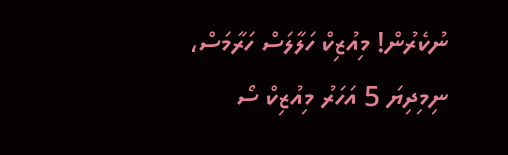ނުކެރުން! މިއުޒިކް ހަލާލަސް ހަރާމަސް، ނިމިދިޔަ 5 އަހަރު މިއުޒިކް ސޯ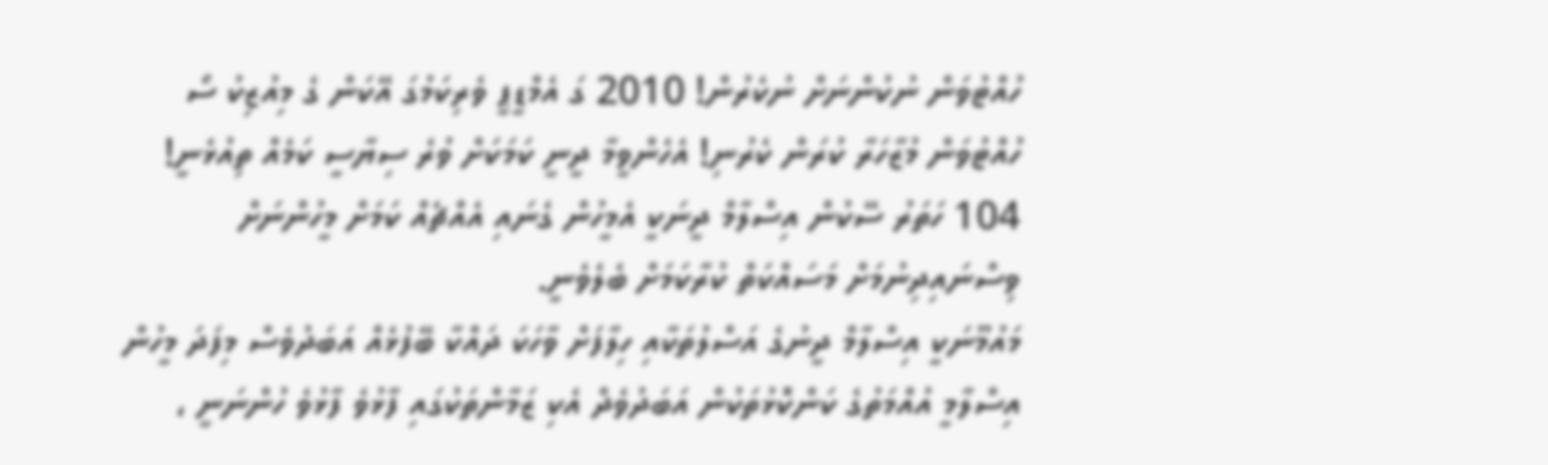ހުއްޓުވަން ނުކުންނަށް ނުކެރުން! 2010 ގަ އެމްޑީޕީ ވެރިކަމުގަ އޭކަން ގެ މިއުޒިކު ސޯ ހުއްޓުވަން މުޒާހަރާ ކުރަން ކެރުނި! އެހެންވީމާ ދީނީ ކަމަކަށް ވުރެ ސިޔާސީ ކަމެއް ތިއުޅެނީ!
104 ހަތަރު ސޭކުން އިސްލާމް ދީނަކީ އެމީހުން ގެނައި އެއްޗެއް ކަމަށް މީހުންނަށް ވިސްނައިދިނުމަށް މަސައްކަތް ކުރާކަމަށް ބެލެވެނީ.
މައުމޫނަކީ އިސްލާމް ދީނުގެ އަސްލުތަކާއި ހިލާފަށް ވާހަކަ ދައްކާ ބޭފުޅެއް އަބަދުވެސް މިފަދަ މީހުން އިސްލާމީ އުއްމަތުގެ ކަންކޮޅުތަކުން އަބަދުވެދް އެކި ޒަމާންތަކުގައި ފާޅުވެ ފާޅުވެ ހުންނަނީ ،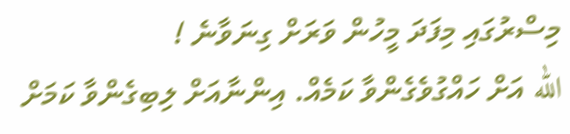މިސްރުގައި މިފަދަ މީހުން ވަރަށް ގިނަވާނެ !
الله އަށް ހައްގުވެގެންވާ ކަމެއް. އިންނާއަށް ލިބިގެންވާ ކަމަށް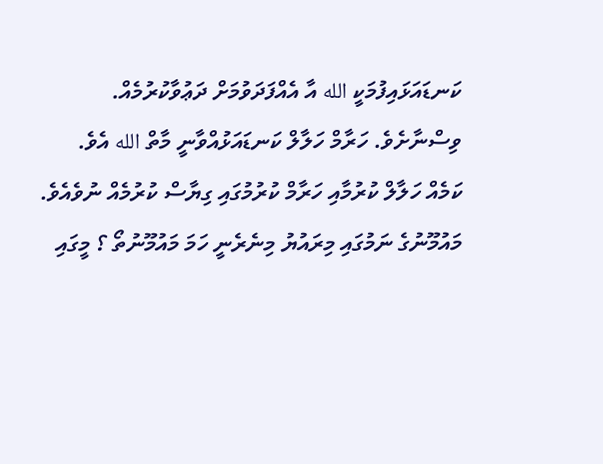ކަނޑައަޅައިފުމަކީ الله އާ އެއްފަދަވުމަށް ދަޢުވާކުރުމެއް. ވިސްނާށެވެ. ހަރާމް ހަލާލް ކަނޑައަޅުއްވާނީ މާތް الله އެވެ. ކަމެއް ހަލާލް ކުރުމާއި ހަރާމް ކުރުމުގައި ގިޔާސް ކުރުމެއް ނުވެއެވެ.
މައުމޫނުގެ ނަމުގައި މިރައުޔު މިނެރެނީ ހަމަ މައުމޫނުތޯ ؟ މީގައި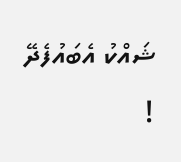ޝައްކު އެބައުފެދޭ !